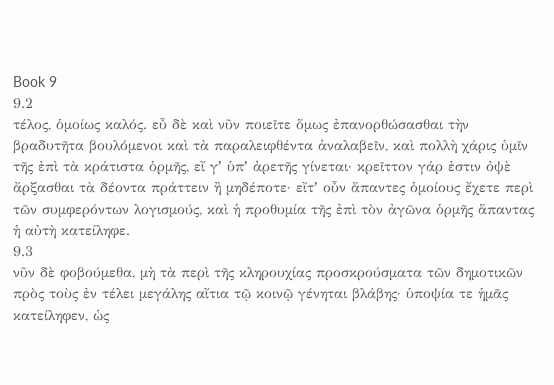Book 9
9.2
τέλος, ὁμοίως καλός. εὖ δὲ καὶ νῦν ποιεῖτε ὅμως ἐπανορθώσασθαι τὴν βραδυτῆτα βουλόμενοι καὶ τὰ παραλειφθέντα ἀναλαβεῖν, καὶ πολλὴ χάρις ὑμῖν τῆς ἐπὶ τὰ κράτιστα ὁρμῆς, εἴ γʼ ὑπʼ ἀρετῆς γίνεται· κρεῖττον γάρ ἐστιν ὀψὲ ἄρξασθαι τὰ δέοντα πράττειν ἢ μηδέποτε· εἴτʼ οὖν ἅπαντες ὁμοίους ἔχετε περὶ τῶν συμφερόντων λογισμούς, καὶ ἡ προθυμία τῆς ἐπὶ τὸν ἀγῶνα ὁρμῆς ἅπαντας ἡ αὐτὴ κατείληφε.
9.3
νῦν δὲ φοβούμεθα, μὴ τὰ περὶ τῆς κληρουχίας προσκρούσματα τῶν δημοτικῶν πρὸς τοὺς ἐν τέλει μεγάλης αἴτια τῷ κοινῷ γένηται βλάβης· ὑποψία τε ἡμᾶς κατείληφεν, ὡς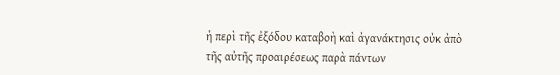ἡ περὶ τῆς ἐξόδου καταβοὴ καὶ ἀγανάκτησις οὐκ ἀπὸ τῆς αὐτῆς προαιρέσεως παρὰ πάντων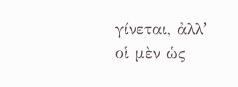γίνεται, ἀλλʼ οἱ μὲν ὡς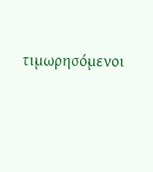τιμωρησόμενοι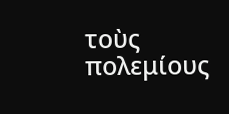τοὺς πολεμίους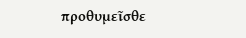προθυμεῖσθε